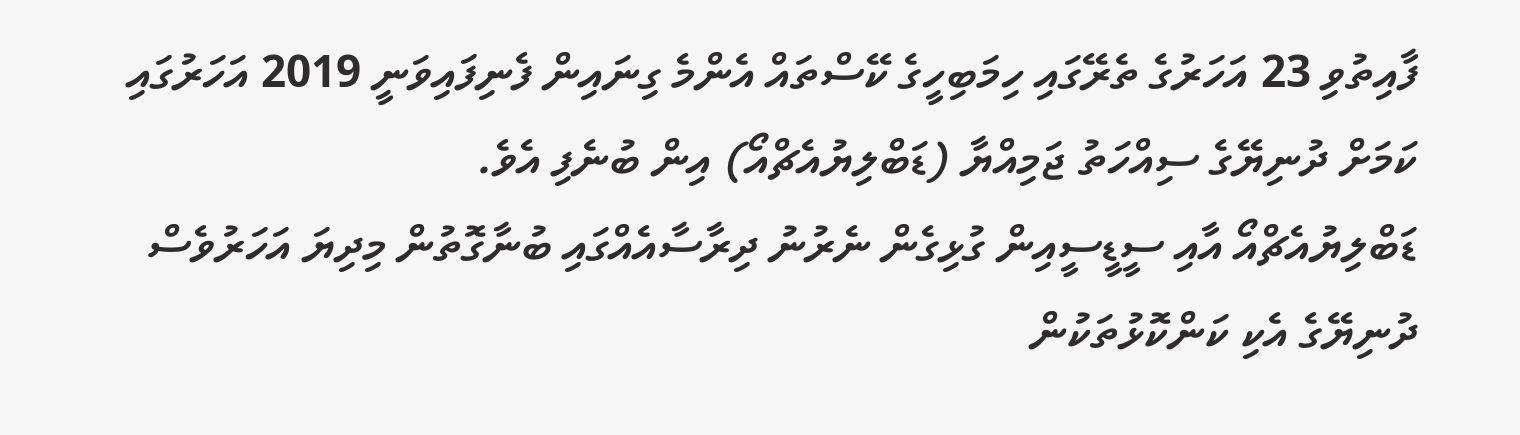ފާއިތުވި 23 އަހަރުގެ ތެރޭގައި ހިމަބިހީގެ ކޭސްތައް އެންމެ ގިނައިން ފެނިފައިވަނީ 2019 އަހަރުގައި ކަމަށް ދުނިޔޭގެ ސިއްހަތު ޖަމިއްޔާ (ޑަބްލިޔުއެޗްއޯ) އިން ބުނެފި އެވެ.
ޑަބްލިޔުއެޗްއޯ އާއި ސީޑީސީއިން ގުޅިގެން ނެރުނު ދިރާސާއެއްގައި ބުނާގޮތުން މިދިޔަ އަހަރުވެސް ދުނިޔޭގެ އެކި ކަންކޮޅުތަކުން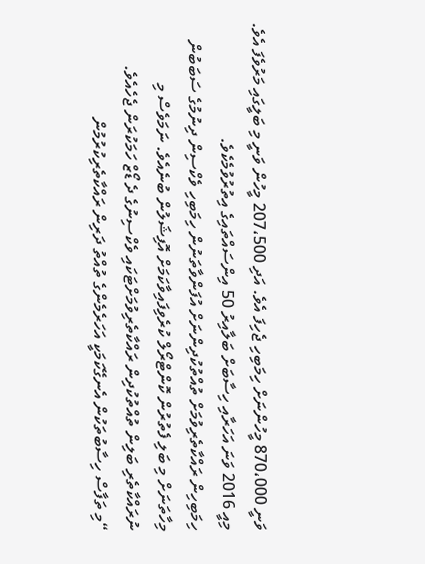ވަނީ 870،000 މީހުންނަށް ހިމަބިހި ޖެހިފަ އެވެ. އަދި 207،500 މީހުން ވަނީ މި ބަލީގައި މަރުވެފަ އެވެ. މިއީ 2016 ވަނަ އަހަރާއި ހިސާބަށް ބަލާއިރު 50 އިންސައްތައިގެ އިތުރުވުމެކެވެ.
ހިމަބިހިން ރައްކާތެރިވުމަށް ތުއްތުކުދިންނަށް އުފަންވާތަނުން ހިމަބިހި ވެކްސިން ދިނުމުގެ ސަބަބުން މިހާތަނަށް މި ބަލި ފެތުރުން ކޮންޓްރޯލް ކުރެވިފައިވާކަމަށް އޮފިޝަލުން ބުނެއެވެ. ނަމަވެސް މި ނުރައްކާތެރި ބަލިން ތުއްތުކުދިން ރައްކާތެރިވުމަށްޓަކައި ވެކްސިނުގެ ދެ ޑޯޒް ހަމަކުރަން ޖެހެއެވެ.
“މި ތަފާސް ހިސާބުތަކުން އެނގޭކަމަކީ އަހަރެމެންގެ ތުއްތު ދަރިން ރައްކާތެރިކުރުމުން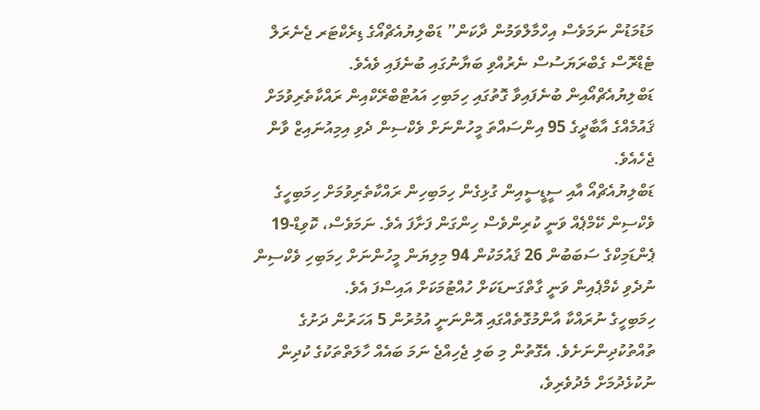މަޑުމަޑުން ނަމަވެސް އިހްމާލްވަމުން ދާކަން” ޑަބްލިޔުއެޗްއޯގެ ޑިރެކްޓަރ ޖެނެރަލް ޓެޑްރޮސް ގެބްރަޔަސުސް ނެރުއްވި ބަޔާނުގައި ބުނެފައި ވެއެވެ.
ޑަބްލިޔުއެޗްއޯއިން ބުނެފައިވާ ގޮތުގައި ހިމަބިހި އައުޓްބްރޭކްއިން ރައްކާތެރިވުމަށް ޤައުމެއްގެ އާބާދީގެ 95 އިންސައްތަ މީހުންނަށް ވެކްސިން ދެވި އިމިއުނައިޒް ވާން ޖެހެއެވެ.
ޑަބްލިޔުއެޗްއޯ އާއި ސީޑީސީއިން ގުޅިގެން ހިމަބިހިން ރައްކާތެރިވުމަށް ހިމަބިހީގެ ވެކްސިން ކޭމްޕެއް ވަނީ ކުރިންވެސް ހިންގަން ފަށާފަ އެވެ. ނަމަވެސް، ކޮވިޑް-19 ޕެންޑަމިކްގެ ސަބަބުން 26 ޤައުމަކުން 94 މިލިޔަން މީހުންނަށް ހިމަބިހި ވެކްސިން ނުދެވި ކެމްޕެއިން ވަނީ ގާތްގަނޑަކަށް ހުއްޓުމަކަށް އައިސްފަ އެވެ.
ހިމަބިހީގެ ނުރައްކާ އާންމުގޮތެއްގައި އޮންނަނީ އުމުރުން 5 އަހަރުން ދަށުގެ ތުއްތުކުދިންނަށެވެ. އެގޮތުން މި ބަލި ޖެހިއްޖެ ނަމަ ބައެއް ހާލަތްތަކުގެ ކުދިން ނުކުޅެދުމަށް މެދުވެރިވެ،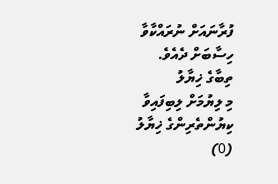ފުރާނައަށް ނުރައްކާވާ ހިސާބަށް ދެއެވެ.
ތިބާގެ ޚިޔާލު
މި ލިޔުމަށް ލިބިފައިވާ ކިޔުންތެރިންގެ ޚިޔާލު (0)